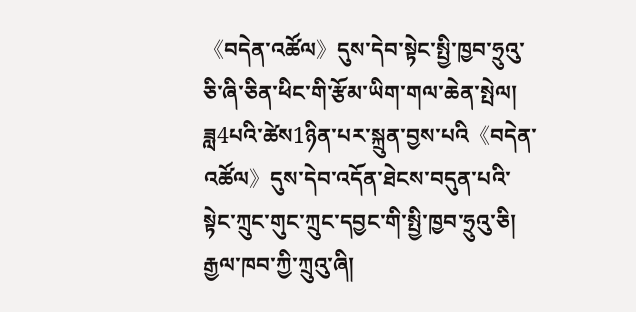《བདེན་འཚོལ》དུས་དེབ་སྟེང་སྤྱི་ཁྱབ་ཧྲུའུ་ཅི་ཞི་ཅིན་ཕིང་གི་རྩོམ་ཡིག་གལ་ཆེན་སྤེལ།
ཟླ4པའི་ཚེས1ཉིན་པར་སྐྲུན་བྱས་པའི《བདེན་འཚོལ》དུས་དེབ་འདོན་ཐེངས་བདུན་པའི་སྟེང་ཀྲུང་གུང་ཀྲུང་དབྱང་གི་སྤྱི་ཁྱབ་ཧྲུའུ་ཅི། རྒྱལ་ཁབ་ཀྱི་ཀྲུའུ་ཞི།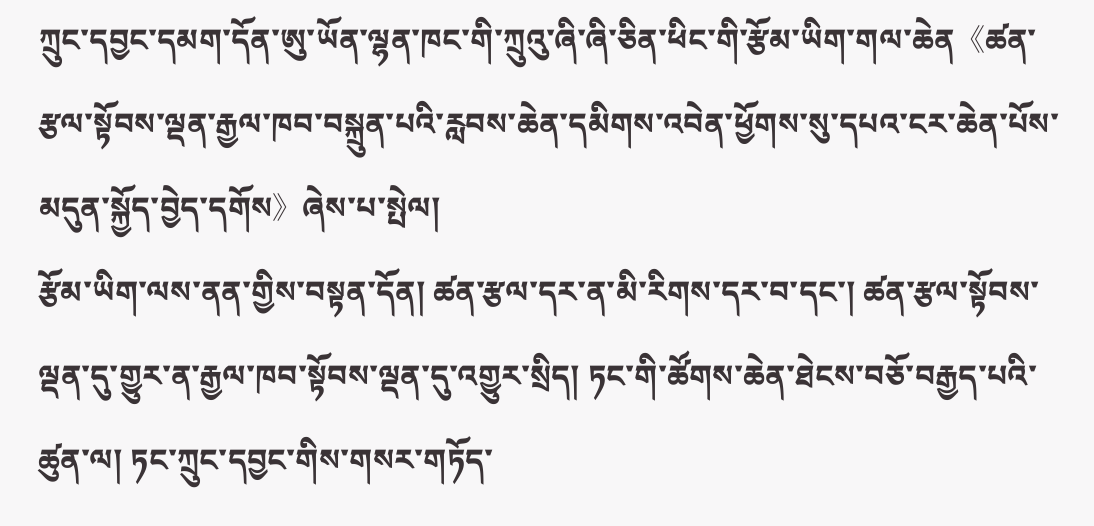ཀྲུང་དབྱང་དམག་དོན་ཨུ་ཡོན་ལྷན་ཁང་གི་ཀྲུའུ་ཞི་ཞི་ཅིན་ཕིང་གི་རྩོམ་ཡིག་གལ་ཆེན《ཚན་རྩལ་སྟོབས་ལྡན་རྒྱལ་ཁབ་བསྐྲུན་པའི་རླབས་ཆེན་དམིགས་འབེན་ཕྱོགས་སུ་དཔའ་ངར་ཆེན་པོས་མདུན་སྐྱོད་བྱེད་དགོས》ཞེས་པ་སྤེལ།
རྩོམ་ཡིག་ལས་ནན་གྱིས་བསྟན་དོན། ཚན་རྩལ་དར་ན་མི་རིགས་དར་བ་དང་། ཚན་རྩལ་སྟོབས་ལྡན་དུ་གྱུར་ན་རྒྱལ་ཁབ་སྟོབས་ལྡན་དུ་འགྱུར་སྲིད། ཏང་གི་ཚོགས་ཆེན་ཐེངས་བཅོ་བརྒྱད་པའི་ཚུན་ལ། ཏང་ཀྲུང་དབྱང་གིས་གསར་གཏོད་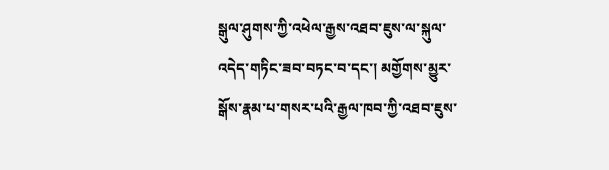སྒུལ་ཤུགས་ཀྱི་འཕེལ་རྒྱས་འཐབ་ཇུས་ལ་སྐུལ་འདེད་གཏིང་ཟབ་བཏང་བ་དང་། མགྱོགས་མྱུར་སྒོས་རྣམ་པ་གསར་པའི་རྒྱལ་ཁབ་ཀྱི་འཐབ་ཇུས་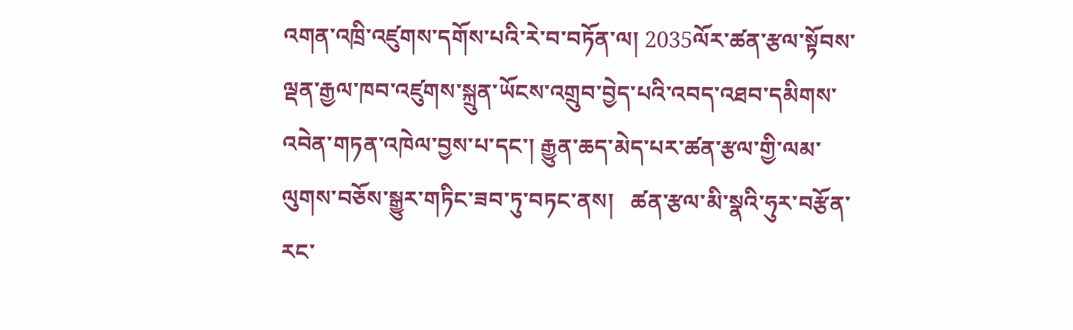འགན་འཁྲི་འཛུགས་དགོས་པའི་རེ་བ་བཏོན་ལ། 2035ལོར་ཚན་རྩལ་སྟོབས་ལྡན་རྒྱལ་ཁབ་འཛུགས་སྐྲུན་ཡོངས་འགྲུབ་བྱེད་པའི་འབད་འཐབ་དམིགས་འབེན་གཏན་འཁེལ་བྱས་པ་དང་། རྒྱུན་ཆད་མེད་པར་ཚན་རྩལ་གྱི་ལམ་ལུགས་བཅོས་སྒྱུར་གཏིང་ཟབ་ཏུ་བཏང་ནས།   ཚན་རྩལ་མི་སྣའི་ཧུར་བརྩོན་རང་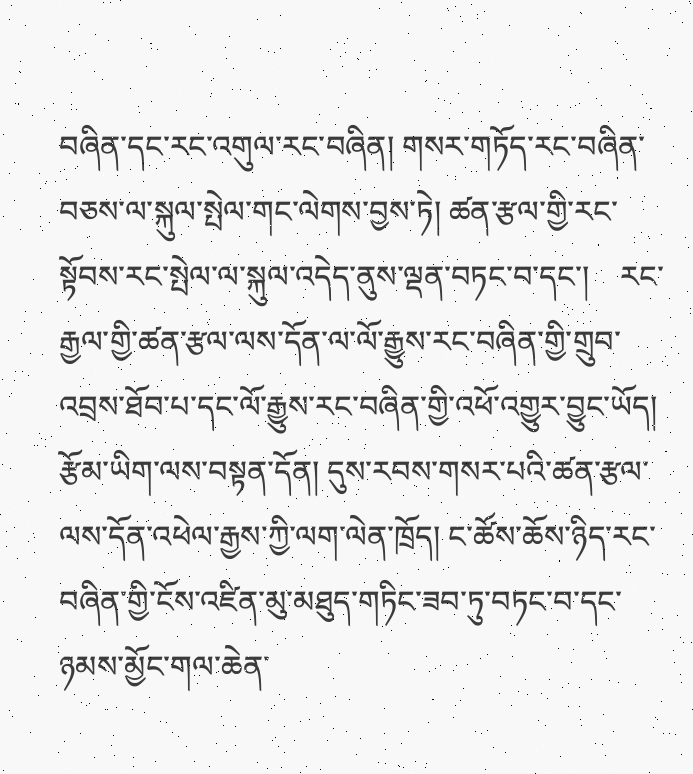བཞིན་དང་རང་འགུལ་རང་བཞིན། གསར་གཏོད་རང་བཞིན་བཅས་ལ་སྐུལ་སྤེལ་གང་ལེགས་བྱས་ཏེ། ཚན་རྩལ་གྱི་རང་སྟོབས་རང་སྤེལ་ལ་སྐུལ་འདེད་ནུས་ལྡན་བཏང་བ་དང་།    རང་རྒྱལ་གྱི་ཚན་རྩལ་ལས་དོན་ལ་ལོ་རྒྱུས་རང་བཞིན་གྱི་གྲུབ་འབྲས་ཐོབ་པ་དང་ལོ་རྒྱུས་རང་བཞིན་གྱི་འཕོ་འགྱུར་བྱུང་ཡོད།
རྩོམ་ཡིག་ལས་བསྟན་དོན། དུས་རབས་གསར་པའི་ཚན་རྩལ་ལས་དོན་འཕེལ་རྒྱས་ཀྱི་ལག་ལེན་ཁྲོད། ང་ཚོས་ཆོས་ཉིད་རང་བཞིན་གྱི་ངོས་འཛིན་མུ་མཐུད་གཏིང་ཟབ་ཏུ་བཏང་བ་དང་ཉམས་མྱོང་གལ་ཆེན་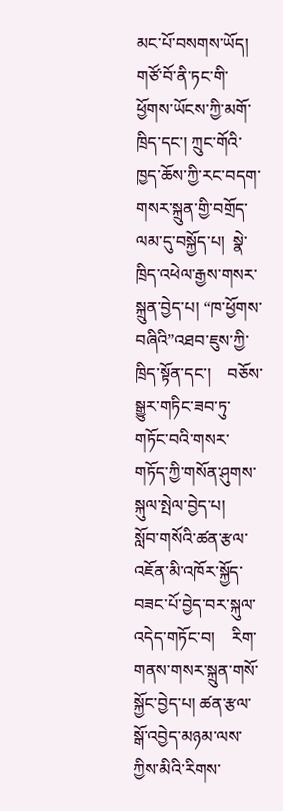མང་པོ་བསགས་ཡོད། གཙོ་བོ་ནི་ཏང་གི་ཕྱོགས་ཡོངས་ཀྱི་མགོ་ཁྲིད་དང་། ཀྲུང་གོའི་ཁྱད་ཆོས་ཀྱི་རང་བདག་གསར་སྐྲུན་གྱི་བགྲོད་ལམ་དུ་བསྐྱོད་པ།  སྣེ་ཁྲིད་འཕེལ་རྒྱས་གསར་སྐྲུན་བྱེད་པ། “ཁ་ཕྱོགས་བཞིའི”འཐབ་ཇུས་ཀྱི་ཁྲིད་སྟོན་དང་།    བཅོས་སྒྱུར་གཏིང་ཟབ་ཏུ་གཏོང་བའི་གསར་གཏོད་ཀྱི་གསོན་ཤུགས་སྐུལ་སྤེལ་བྱེད་པ།    སློབ་གསོའི་ཚན་རྩལ་འཇོན་མི་འཁོར་སྐྱོད་བཟང་པོ་བྱེད་བར་སྐུལ་འདེད་གཏོང་བ།    རིག་གནས་གསར་སྐྲུན་གསོ་སྐྱོང་བྱེད་པ། ཚན་རྩལ་སྒོ་འབྱེད་མཉམ་ལས་ཀྱིས་མིའི་རིགས་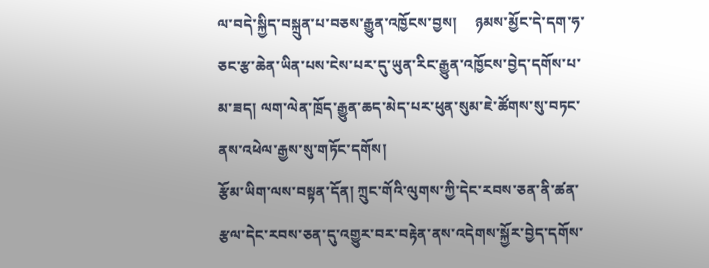ལ་བདེ་སྐྱིད་བསྐྲུན་པ་བཅས་རྒྱུན་འཁྱོངས་བྱས།     ཉམས་མྱོང་དེ་དག་ཧ་ཅང་རྩ་ཆེན་ཡིན་པས་ངེས་པར་དུ་ཡུན་རིང་རྒྱུན་འཁྱོངས་བྱེད་དགོས་པ་མ་ཟད། ལག་ལེན་ཁྲོད་རྒྱུན་ཆད་མེད་པར་ཕུན་སུམ་ཇེ་ཚོགས་སུ་བཏང་ནས་འཕེལ་རྒྱས་སུ་གཏོང་དགོས།
རྩོམ་ཡིག་ལས་བསྟན་དོན། ཀྲུང་གོའི་ལུགས་ཀྱི་དེང་རབས་ཅན་ནི་ཚན་རྩལ་དེང་རབས་ཅན་དུ་འགྱུར་བར་བརྟེན་ནས་འདེགས་སྐྱོར་བྱེད་དགོས་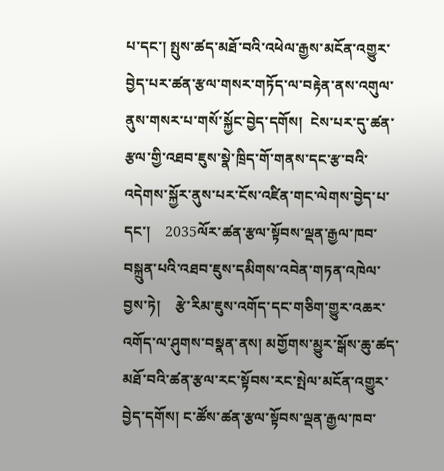པ་དང་། སྤུས་ཚད་མཐོ་བའི་འཕེལ་རྒྱས་མངོན་འགྱུར་བྱེད་པར་ཚན་རྩལ་གསར་གཏོད་ལ་བརྟེན་ནས་འགུལ་ནུས་གསར་པ་གསོ་སྐྱོང་བྱེད་དགོས།  ངེས་པར་དུ་ཚན་རྩལ་གྱི་འཐབ་ཇུས་སྣེ་ཁྲིད་གོ་གནས་དང་རྩ་བའི་འདེགས་སྐྱོར་ནུས་པར་ངོས་འཛིན་གང་ལེགས་བྱེད་པ་དང་།    2035ལོར་ཚན་རྩལ་སྟོབས་ལྡན་རྒྱལ་ཁབ་བསྐྲུན་པའི་འཐབ་ཇུས་དམིགས་འབེན་གཏན་འཁེལ་བྱས་ཏེ།    རྩེ་རིམ་ཇུས་འགོད་དང་གཅིག་གྱུར་འཆར་འགོད་ལ་ཤུགས་བསྣན་ནས། མགྱོགས་མྱུར་སྒོས་ཆུ་ཚད་མཐོ་བའི་ཚན་རྩལ་རང་སྟོབས་རང་སྤེལ་མངོན་འགྱུར་བྱེད་དགོས། ང་ཚོས་ཚན་རྩལ་སྟོབས་ལྡན་རྒྱལ་ཁབ་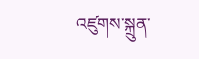འཛུགས་སྐྲུན་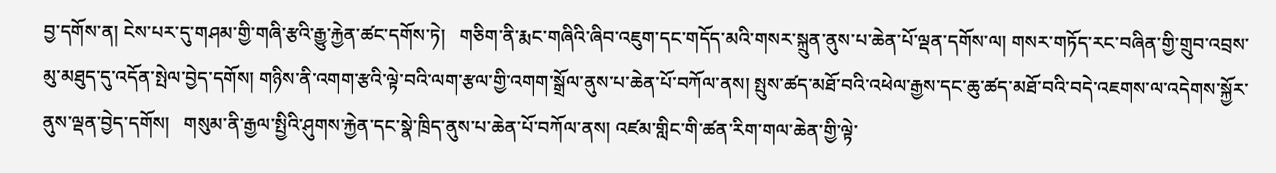བྱ་དགོས་ན། ངེས་པར་དུ་གཤམ་གྱི་གཞི་རྩའི་རྒྱུ་རྐྱེན་ཚང་དགོས་ཏེ།   གཅིག་ནི་རྨང་གཞིའི་ཞིབ་འཇུག་དང་གདོད་མའི་གསར་སྐྲུན་ནུས་པ་ཆེན་པོ་ལྡན་དགོས་ལ། གསར་གཏོད་རང་བཞིན་གྱི་གྲུབ་འབྲས་མུ་མཐུད་དུ་འདོན་སྤེལ་བྱེད་དགོས། གཉིས་ནི་འགག་རྩའི་ལྟེ་བའི་ལག་རྩལ་གྱི་འགག་སྒྲོལ་ནུས་པ་ཆེན་པོ་བཀོལ་ནས། སྤུས་ཚད་མཐོ་བའི་འཕེལ་རྒྱས་དང་ཆུ་ཚད་མཐོ་བའི་བདེ་འཇགས་ལ་འདེགས་སྐྱོར་ནུས་ལྡན་བྱེད་དགོས།   གསུམ་ནི་རྒྱལ་སྤྱིའི་ཤུགས་རྐྱེན་དང་སྣེ་ཁྲིད་ནུས་པ་ཆེན་པོ་བཀོལ་ནས། འཛམ་གླིང་གི་ཚན་རིག་གལ་ཆེན་གྱི་ལྟེ་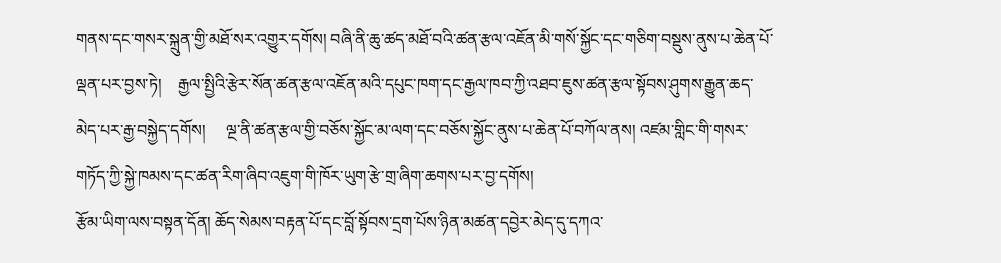གནས་དང་གསར་སྐྲུན་གྱི་མཐོ་སར་འགྱུར་དགོས། བཞི་ནི་ཆུ་ཚད་མཐོ་བའི་ཚན་རྩལ་འཇོན་མི་གསོ་སྐྱོང་དང་གཅིག་བསྡུས་ནུས་པ་ཆེན་པོ་ལྡན་པར་བྱས་ཏེ།    རྒྱལ་སྤྱིའི་རྩེར་སོན་ཚན་རྩལ་འཇོན་མའི་དཔུང་ཁག་དང་རྒྱལ་ཁབ་ཀྱི་འཐབ་ཇུས་ཚན་རྩལ་སྟོབས་ཤུགས་རྒྱུན་ཆད་མེད་པར་རྒྱ་བསྐྱེད་དགོས།     ལྔ་ནི་ཚན་རྩལ་གྱི་བཅོས་སྐྱོང་མ་ལག་དང་བཅོས་སྐྱོང་ནུས་པ་ཆེན་པོ་བཀོལ་ནས། འཛམ་གླིང་གི་གསར་གཏོད་ཀྱི་སྐྱེ་ཁམས་དང་ཚན་རིག་ཞིབ་འཇུག་གི་ཁོར་ཡུག་རྩེ་གྲ་ཞིག་ཆགས་པར་བྱ་དགོས།
རྩོམ་ཡིག་ལས་བསྟན་དོན། ཆོད་སེམས་བརྟན་པོ་དང་བློ་སྟོབས་དྲག་པོས་ཉིན་མཚན་དབྱེར་མེད་དུ་དཀའ་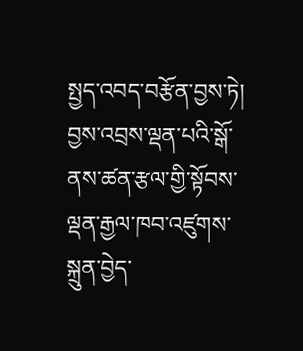སྤྱད་འབད་བརྩོན་བྱས་ཏེ། བྱས་འབྲས་ལྡན་པའི་སྒོ་ནས་ཚན་རྩལ་གྱི་སྟོབས་ལྡན་རྒྱལ་ཁབ་འཛུགས་སྐྲུན་བྱེད་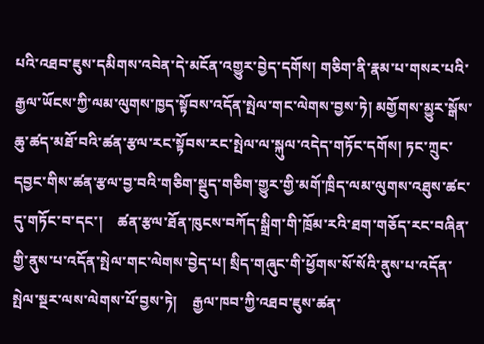པའི་འཐབ་ཇུས་དམིགས་འབེན་དེ་མངོན་འགྱུར་བྱེད་དགོས། གཅིག་ནི་རྣམ་པ་གསར་པའི་རྒྱལ་ཡོངས་ཀྱི་ལམ་ལུགས་ཁྱད་སྟོབས་འདོན་སྤེལ་གང་ལེགས་བྱས་ཏེ། མགྱོགས་མྱུར་སྒོས་ཆུ་ཚད་མཐོ་བའི་ཚན་རྩལ་རང་སྟོབས་རང་སྤེལ་ལ་སྐུལ་འདེད་གཏོང་དགོས། ཏང་ཀྲུང་དབྱང་གིས་ཚན་རྩལ་བྱ་བའི་གཅིག་སྡུད་གཅིག་གྱུར་གྱི་མགོ་ཁྲིད་ལམ་ལུགས་འཐུས་ཚང་དུ་གཏོང་བ་དང་།    ཚན་རྩལ་ཐོན་ཁུངས་བཀོད་སྒྲིག་གི་ཁྲོམ་རའི་ཐག་གཅོད་རང་བཞིན་གྱི་ནུས་པ་འདོན་སྤེལ་གང་ལེགས་བྱེད་པ། སྲིད་གཞུང་གི་ཕྱོགས་སོ་སོའི་ནུས་པ་འདོན་སྤེལ་སྔར་ལས་ལེགས་པོ་བྱས་ཏེ།    རྒྱལ་ཁབ་ཀྱི་འཐབ་ཇུས་ཚན་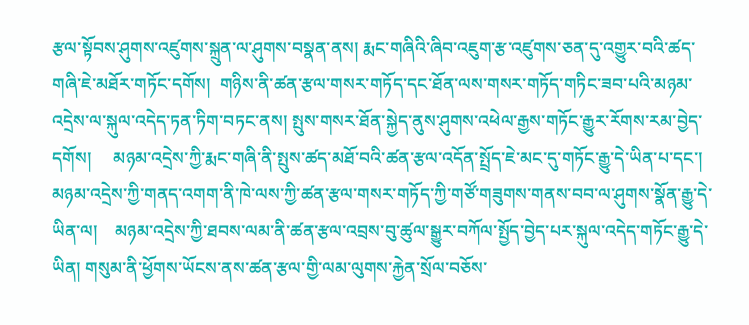རྩལ་སྟོབས་ཤུགས་འཛུགས་སྐྲུན་ལ་ཤུགས་བསྣན་ནས། རྨང་གཞིའི་ཞིབ་འཇུག་རྩ་འཛུགས་ཅན་དུ་འགྱུར་བའི་ཚད་གཞི་ཇེ་མཐོར་གཏོང་དགོས།  གཉིས་ནི་ཚན་རྩལ་གསར་གཏོད་དང་ཐོན་ལས་གསར་གཏོད་གཏིང་ཟབ་པའི་མཉམ་འདྲེས་ལ་སྐུལ་འདེད་ཏན་ཏིག་བཏང་ནས། སྤུས་གསར་ཐོན་སྐྱེད་ནུས་ཤུགས་འཕེལ་རྒྱས་གཏོང་རྒྱུར་རོགས་རམ་བྱེད་དགོས།     མཉམ་འདྲེས་ཀྱི་རྨང་གཞི་ནི་སྤུས་ཚད་མཐོ་བའི་ཚན་རྩལ་འདོན་སྤྲོད་ཇེ་མང་དུ་གཏོང་རྒྱུ་དེ་ཡིན་པ་དང་།    མཉམ་འདྲེས་ཀྱི་གནད་འགག་ནི་ཁེ་ལས་ཀྱི་ཚན་རྩལ་གསར་གཏོད་ཀྱི་གཙོ་གཟུགས་གནས་བབ་ལ་ཤུགས་སྣོན་རྒྱུ་དེ་ཡིན་ལ།    མཉམ་འདྲེས་ཀྱི་ཐབས་ལམ་ནི་ཚན་རྩལ་འབྲས་བུ་ཚུལ་སྒྱུར་བཀོལ་སྤྱོད་བྱེད་པར་སྐུལ་འདེད་གཏོང་རྒྱུ་དེ་ཡིན། གསུམ་ནི་ཕྱོགས་ཡོངས་ནས་ཚན་རྩལ་གྱི་ལམ་ལུགས་རྐྱེན་སྲོལ་བཅོས་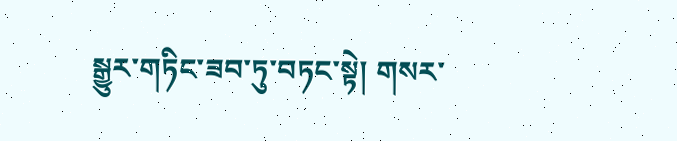སྒྱུར་གཏིང་ཟབ་ཏུ་བཏང་སྟེ། གསར་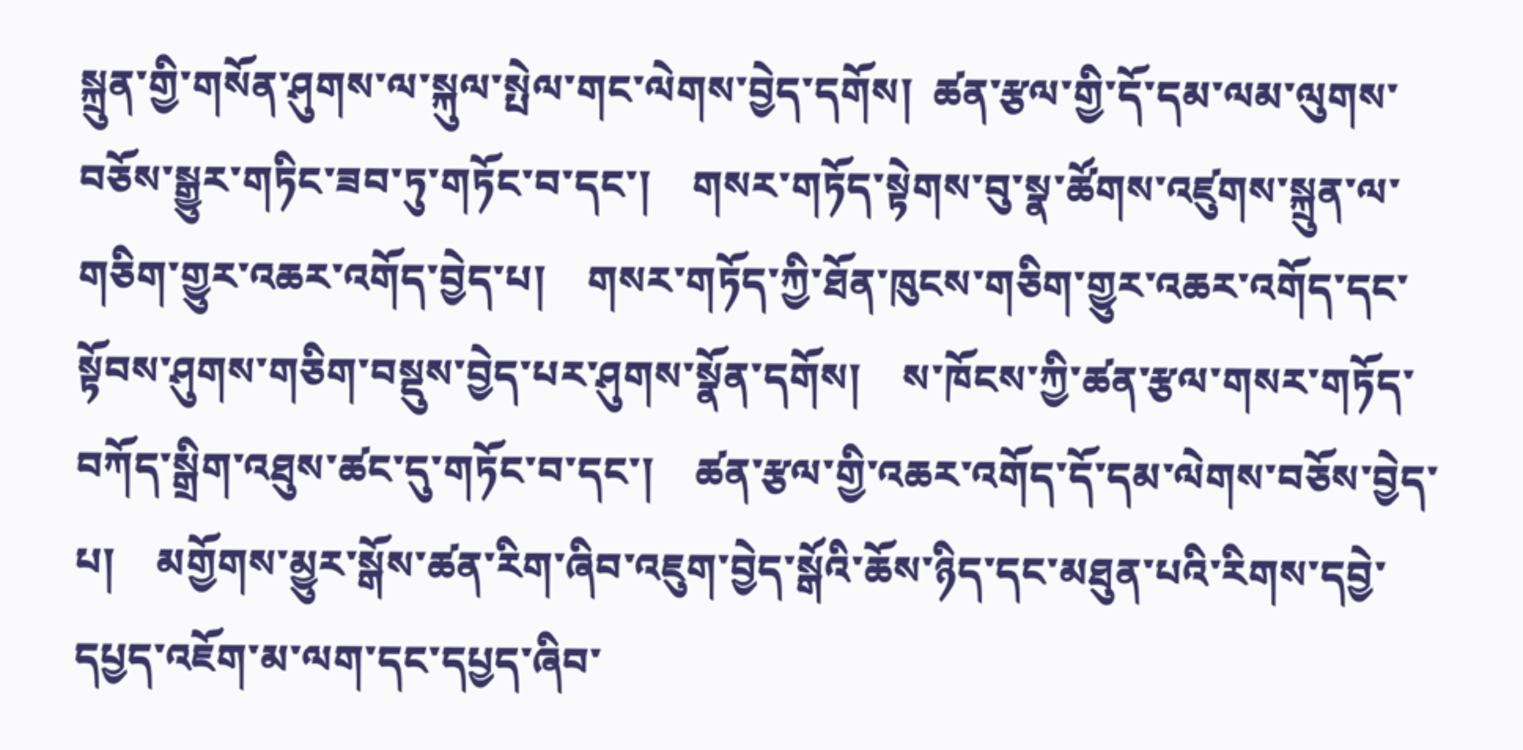སྐྲུན་གྱི་གསོན་ཤུགས་ལ་སྐུལ་སྤེལ་གང་ལེགས་བྱེད་དགོས།  ཚན་རྩལ་གྱི་དོ་དམ་ལམ་ལུགས་བཅོས་སྒྱུར་གཏིང་ཟབ་ཏུ་གཏོང་བ་དང་།    གསར་གཏོད་སྟེགས་བུ་སྣ་ཚོགས་འཛུགས་སྐྲུན་ལ་གཅིག་གྱུར་འཆར་འགོད་བྱེད་པ།    གསར་གཏོད་ཀྱི་ཐོན་ཁུངས་གཅིག་གྱུར་འཆར་འགོད་དང་སྟོབས་ཤུགས་གཅིག་བསྡུས་བྱེད་པར་ཤུགས་སྣོན་དགོས།    ས་ཁོངས་ཀྱི་ཚན་རྩལ་གསར་གཏོད་བཀོད་སྒྲིག་འཐུས་ཚང་དུ་གཏོང་བ་དང་།    ཚན་རྩལ་གྱི་འཆར་འགོད་དོ་དམ་ལེགས་བཅོས་བྱེད་པ།    མགྱོགས་མྱུར་སྒོས་ཚན་རིག་ཞིབ་འཇུག་བྱེད་སྒོའི་ཆོས་ཉིད་དང་མཐུན་པའི་རིགས་དབྱེ་དཔྱད་འཇོག་མ་ལག་དང་དཔྱད་ཞིབ་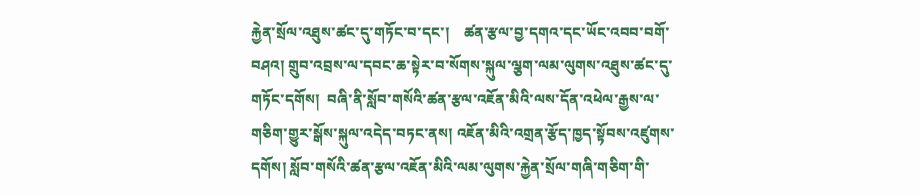རྐྱེན་སྲོལ་འཐུས་ཚང་དུ་གཏོང་བ་དང་།    ཚན་རྩལ་བྱ་དགའ་དང་ཡོང་འབབ་བགོ་བཤའ། གྲུབ་འབྲས་ལ་དབང་ཆ་སྟེར་བ་སོགས་སྐུལ་ལྕག་ལམ་ལུགས་འཐུས་ཚང་དུ་གཏོང་དགོས།  བཞི་ནི་སློབ་གསོའི་ཚན་རྩལ་འཇོན་མིའི་ལས་དོན་འཕེལ་རྒྱས་ལ་གཅིག་གྱུར་སྒོས་སྐུལ་འདེད་བཏང་ནས། འཇོན་མིའི་འགྲན་རྩོད་ཁྱད་སྟོབས་འཛུགས་དགོས། སློབ་གསོའི་ཚན་རྩལ་འཇོན་མིའི་ལམ་ལུགས་རྐྱེན་སྲོལ་གཞི་གཅིག་གི་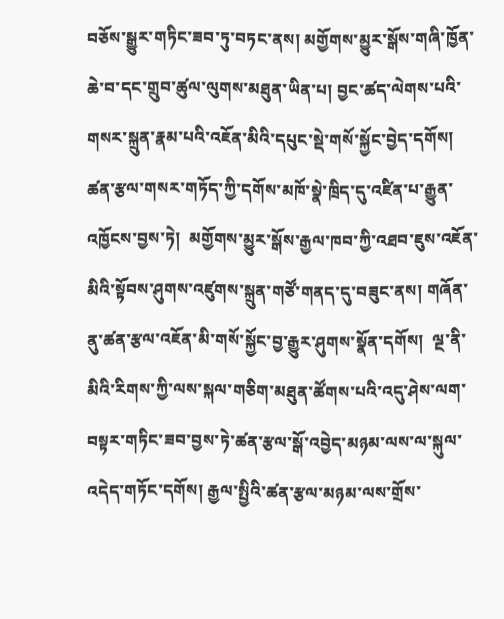བཅོས་སྒྱུར་གཏིང་ཟབ་ཏུ་བཏང་ནས། མགྱོགས་མྱུར་སྒོས་གཞི་ཁྱོན་ཆེ་བ་དང་གྲུབ་ཚུལ་ལུགས་མཐུན་ཡིན་པ། བྱང་ཚད་ལེགས་པའི་གསར་སྐྲུན་རྣམ་པའི་འཇོན་མིའི་དཔུང་སྡེ་གསོ་སྐྱོང་བྱེད་དགོས། ཚན་རྩལ་གསར་གཏོད་ཀྱི་དགོས་མཁོ་སྣེ་ཁྲིད་དུ་འཛིན་པ་རྒྱུན་འཁྱོངས་བྱས་ཏེ།  མགྱོགས་མྱུར་སྒོས་རྒྱལ་ཁབ་ཀྱི་འཐབ་ཇུས་འཇོན་མིའི་སྟོབས་ཤུགས་འཛུགས་སྐྲུན་གཙོ་གནད་དུ་བཟུང་ནས། གཞོན་ནུ་ཚན་རྩལ་འཇོན་མི་གསོ་སྐྱོང་བྱ་རྒྱུར་ཤུགས་སྣོན་དགོས།  ལྔ་ནི་མིའི་རིགས་ཀྱི་ལས་སྐལ་གཅིག་མཐུན་ཚོགས་པའི་འདུ་ཤེས་ལག་བསྟར་གཏིང་ཟབ་བྱས་ཏེ་ཚན་རྩལ་སྒོ་འབྱེད་མཉམ་ལས་ལ་སྐུལ་འདེད་གཏོང་དགོས། རྒྱལ་སྤྱིའི་ཚན་རྩལ་མཉམ་ལས་གྲོས་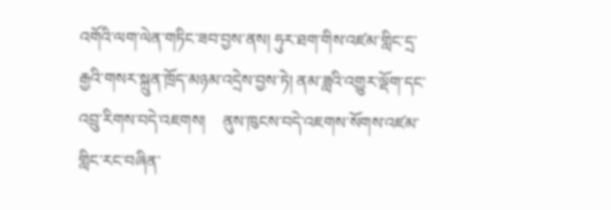འགོའི་ལག་ལེན་གཏིང་ཟབ་བྱས་ནས། ཧུར་ཐག་གིས་འཛམ་གླིང་དྲ་རྒྱའི་གསར་སྐྲུན་ཁྲོད་མཉམ་འདྲེས་བྱས་ཏེ། ནམ་ཟླའི་འགྱུར་ལྡོག་དང་འབྲུ་རིགས་བདེ་འཇགས།    ནུས་ཁུངས་བདེ་འཇགས་སོགས་འཛམ་གླིང་རང་བཞིན་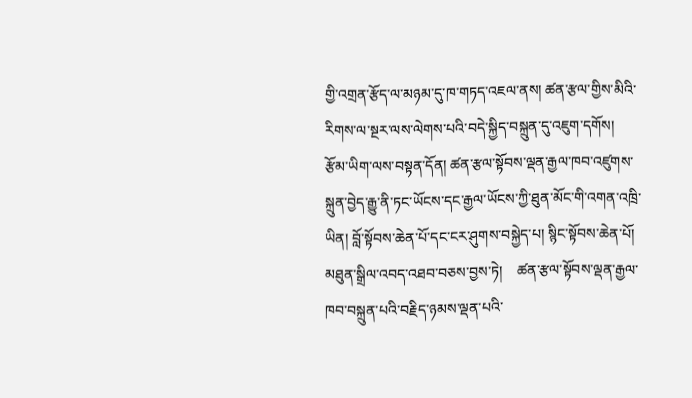གྱི་འགྲན་རྩོད་ལ་མཉམ་དུ་ཁ་གཏད་འཇལ་ནས། ཚན་རྩལ་གྱིས་མིའི་རིགས་ལ་སྔར་ལས་ལེགས་པའི་བདེ་སྐྱིད་བསྐྲུན་དུ་འཇུག་དགོས།
རྩོམ་ཡིག་ལས་བསྟན་དོན། ཚན་རྩལ་སྟོབས་ལྡན་རྒྱལ་ཁབ་འཛུགས་སྐྲུན་བྱེད་རྒྱུ་ནི་ཏང་ཡོངས་དང་རྒྱལ་ཡོངས་ཀྱི་ཐུན་མོང་གི་འགན་འཁྲི་ཡིན། བློ་སྟོབས་ཆེན་པོ་དང་ངར་ཤུགས་བསྐྱེད་པ། སྙིང་སྟོབས་ཆེན་པོ། མཐུན་སྒྲིལ་འབད་འཐབ་བཅས་བྱས་ཏེ།    ཚན་རྩལ་སྟོབས་ལྡན་རྒྱལ་ཁབ་བསྐྲུན་པའི་བརྗིད་ཉམས་ལྡན་པའི་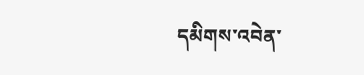དམིགས་འབེན་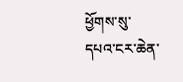ཕྱོགས་སུ་དཔའ་ངར་ཆེན་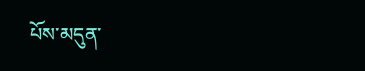པོས་མདུན་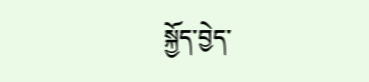སྐྱོད་བྱེད་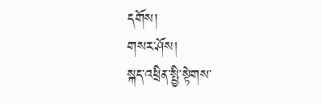དགོས།
གསར་ཤོས།
སྐད་འཕྲིན་སྤྱི་སྟེགས་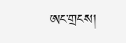ཨང་གྲངས།